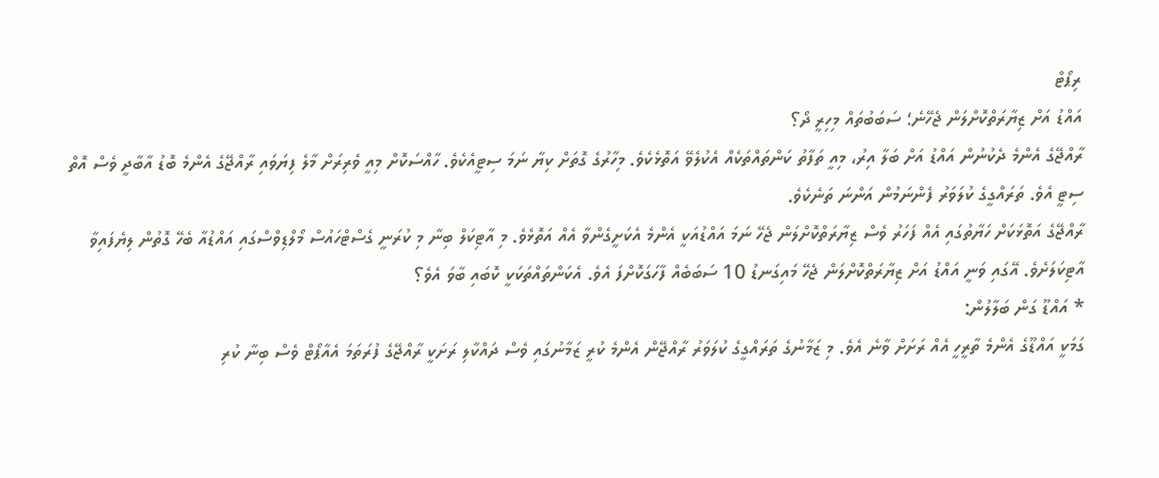ރިޕޯޓް
އައްޑު އަށް ޒިޔާރަތްކޮށްލަން ޖެހޭނެ؛ ސަބަބުތައް މިހިރީ ދޯ؟
ރާއްޖޭގެ އެންމެ ދެކުނުން އައްޑު އަށް ބަލާ އިރު، މިއީ ތަފާތު ކަންތައްތަކެއް އެކުލެވޭ އަތޮޅެކެވެ. މިހާރުގެ ގޮތަށް ކިޔާ ނަމަ ސިޓީއެކެވެ. ހާއްސަކޮށް މިއީ ވެރިރަށް މާލެ ފިޔަވައި ރާއްޖޭގެ އެންމެ ބޮޑު އާބާދީ ވެސް އޮތް ސިޓީ އެވެ. ތަރައްގީގެ ކުލަވަރު ފެންނަމުން އަންނަ ތަނެކެވެ.
ރާއްޖޭގެ އަތޮޅަކަށް ހަޔާތުގައި އެއް ފަހަރު ވެސް ޒިޔާރަތްކޮށްލަން ޖެހޭ ނަމަ އައްޑުއަކީ އެންމެ އެކަށީގެންވާ އެއް އަތޮޅެވެ. މި އާޓިކަލް ބިނާ މި ކުރަނީ ގެސްޓްހައުސް މޯލްޑިވްސްގައި އައްޑުއާ ބެހޭ ގޮތުން ލިޔެފައިވާ އާޓިކަލަށެވެ. އޭގައި ވަނީ އައްޑު އަށް ޒިޔާރަތްކޮށްލަން ޖެހޭ މައިގަނޑު 10 ސަބަބެއް ފާހަގަކޮށްފަ އެވެ. އެކަންތައްތަކަކީ ކޮބައި ބާވަ އެވެ؟
* އައްޑޫ ގަން ބަލާލުން:
ގަމަކީ އައްޑޫގެ އެންމެ ތާރީހީ އެއް ރަށަށް ވާނެ އެވެ. މި ޒަމާނުގެ ތަރައްގީގެ ކުލަވަރު ރާއްޖޭން އެންމެ ކުރީ ޒަމާނުގައި ވެސް ދައްކާލި ރަށަކީ ރާއްޖޭގެ ފުރަތަމަ އެއާޕޯޓް ވެސް ބިނާ ކުރި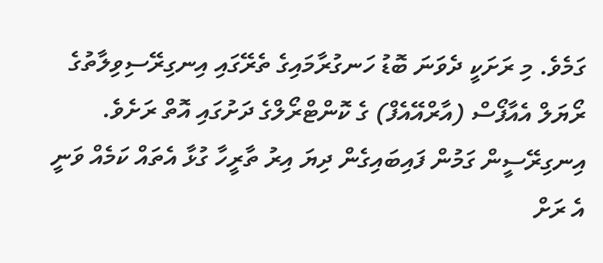ގަމެވެ. މި ރަށަކީ ދެވަނަ ބޮޑު ހަނގުރާމައިގެ ތެރޭގައި އިނގިރޭސިވިލާތުގެ ރޯޔަލް އެއާފޯސް (އާރްއޭއެފް) ގެ ކޮންޓްރޯލްގެ ދަށުގައި އޮތް ރަށެވެ.
އިނގިރޭސީން ގަމުން ފައިބައިގެން ދިޔަ އިރު ތާރީހާ ގުޅާ އެތައް ކަމެއް ވަނީ އެ ރަށް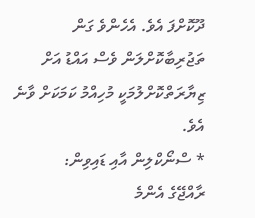ދޫކޮށްފަ އެވެ. އެހެންވެ ގަން ތަޖުރިބާކޮށްލަން ވެސް އައްޑު އަށް ޒިޔާރަތްކޮށްލުމަކީ މުހިއްމު ކަމަކަށް ވާނެ އެވެ.
* ސްނޯކްލިން އާއި ޑައިވިން:
ރާއްޖޭގެ އެންމެ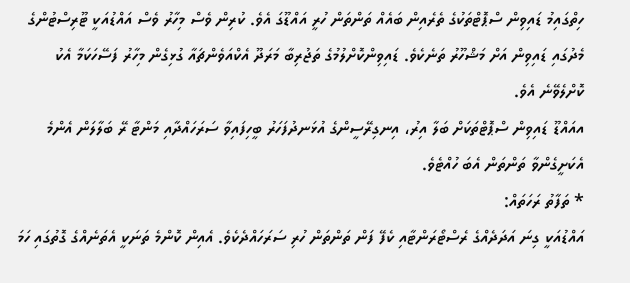ހިތްގައިމު ޑައިވިން ސްޕޮޓްތަކުގެ ތެރެއިން ބައެއް ތަންތަން ހުރީ އައްޑޫގަ އެވެ. ކުރިން ވެސް މިހާރު ވެސް އައްޑުއަކީ ޓޫރިސްޓުންގެ މެދުގައި ޑައިވިން އަށް މަޝްހޫރު ތަނެކެވެ. ޑައިވިންކޮށްލުމުގެ ތަޖުރިބާ މަރަދޫ އެކްއަވެންޗައާ ގުޅިގެން މިހާރު ފަސޭހަކަމާ އެކު ކޮށްލެވޭނެ އެވެ.
އއައްޑޫ ޑައިވިން ސްޕޮޓްތަކަށް ބަލާ އިރު، އިނގިރޭސީންގެ އުޅަނދުފަހަރު ބީހިފައިވާ ސަރަހައްދާއި މަންޓާ ރޭ ބަލާލަން އެންމެ އެކަށީގެންވާ ތަންތަން އެބަ ހުއްޓެވެ.
* ތަފާތު ރަހަތައް:
އައްޑުއަކީ ގިނަ އަދަދެއްގެ ރެސްޓޯރަންޓާއި ކެފޭ ފަން ތަންތަން ހުރި ސަރަހައްދެކެވެ. އެއިން ކޮންމެ ތަނަކީ އެތަނެއްގެ ގޮތުގައި ހަމަ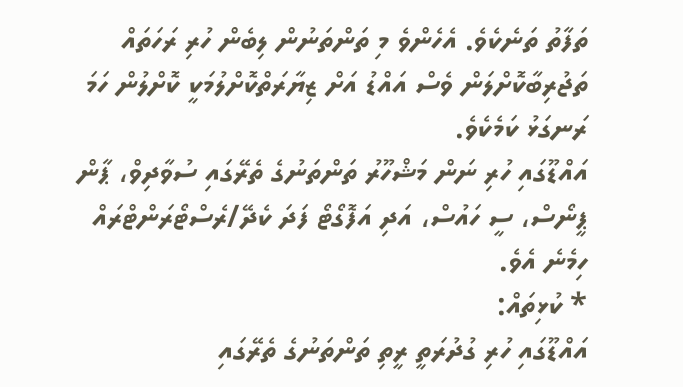ތަފާތު ތަނެކެވެ. އެހެންވެ މި ތަންތަނުން ލިބެން ހުރި ރަހަތައް ތަޖުރިބާކޮށްލަން ވެސް އައްޑު އަށް ޒިޔާރަތްކޮށްލުމަކީ ކޮށްލުން ހަމަ ރަނގަޅު ކަމެކެވެ.
އައްޑޫގައި ހުރި ނަން މަޝްހޫރު ތަންތަނުގެ ތެރޭގައި ސުވާދިވް، ޕާން ޕީނޯސް، ސީ ހައުސް، އަދި އަފޮގޯޓޯ ފަދަ ކެދޭ/ރެސްޓޯރަންޓްރައް ހިމެނެ އެވެ.
* ކުޅިތައް:
އައްޑޫގައި ހުރި ގުދުރަތީ ރީތި ތަންތަނުގެ ތެރޭގައި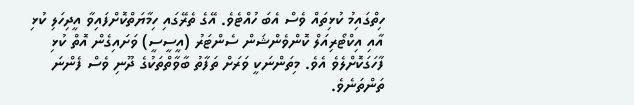ހިތްގައިމު ކުޅިތައް ވެސް އެބަ ހުއްޓެވެ. އޭގެ ތެރޭގައި ހިމާޔަތްކޮށްފައިވާ އީދިހަލި ކުޅި އާއި އިކްޓޯރިއަލް ކޮންވެންޝަން ސެންޓަރު (އީސީސީ) ވަށައިގެން އޮތް ކުޅި ފާހަގަކޮށްލެވެ އެވެ. މިތަންނަކީ ވަރަށް ތަފާތު ބާވާތްތަކުގެ ދޫނި ވެސް ފެންނަ ތަންތަނެވެ.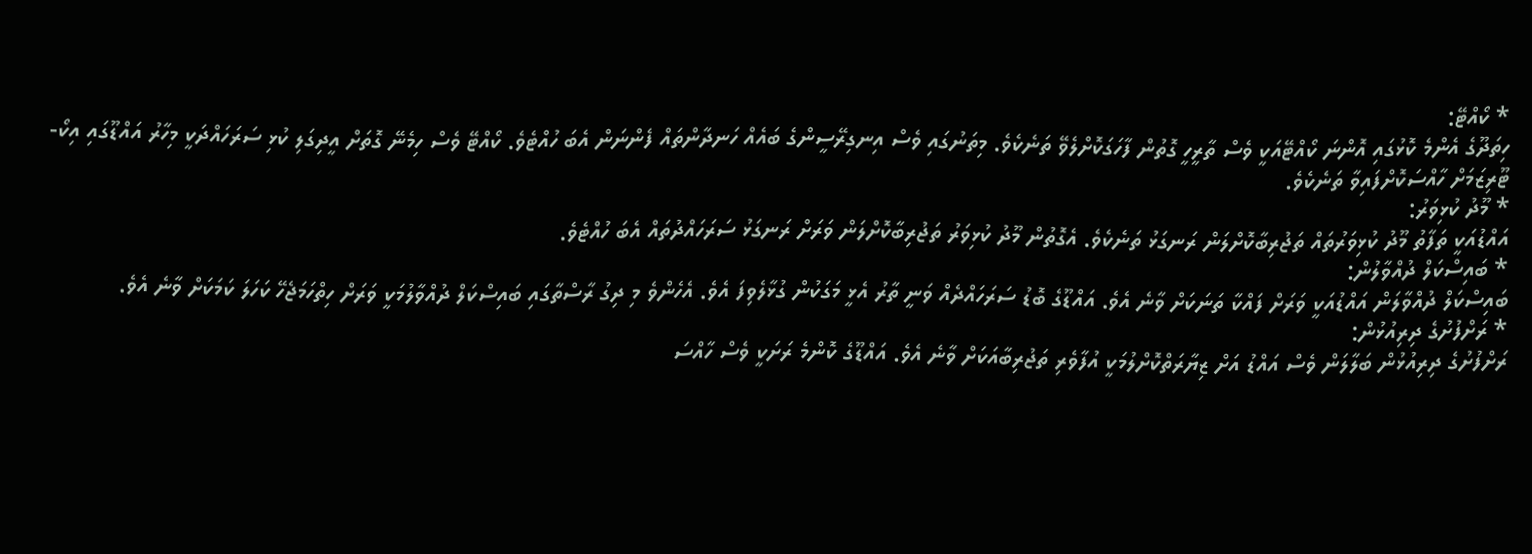* ކޯއްޓޭ:
ހިތަދޫގެ އެންމެ ކޮޅުގައި އޮންނަ ކޯއްޓޭއަކީ ވެސް ތާރީހީ ގޮތުން ފާހަގަކޮށްލެވޭ ތަނެކެވެ. މިތަނުގައި ވެސް އިނގިރޭސީންގެ ބައެއް ހަނދާންތައް ފެންނަން އެބަ ހުއްޓެވެ. ކޯއްޓޭ ވެސް ހިމެނޭ ގޮތަށް އީދިގަލި ކުޅި ސަރަހައްދަކީ މިހާރު އައްޑޫގައި އިކޯ-ޓޫރިޒަމަށް ހާއްސަކޮށްފައިވާ ތަނެކެވެ.
* މޫދު ކުޅިވަރު:
އައްޑުއަކީ ތަފާތު މޫދު ކުޅިވަރުތައް ތަޖުރިބާކޮށްލަން ރަނގަޅު ތަނެކެވެ. އެގޮތުން މޫދު ކުޅިވަރު ތަޖުރިބާކޮށްލަން ވަރަށް ރަނގަޅު ސަރަހައްދުތައް އެބަ ހުއްޓެވެ.
* ބައިސްކަލް ދުއްވާލުން:
ބައިސްކަލް ދުއްވާލަން އައްޑުއަކީ ވަރަށް ފައްކާ ތަނަކަށް ވާނެ އެވެ. އައްޑޫގެ ބޮޑު ސަރަހައްދެއް ވަނީ ތާރު އެޅީ މަގަކުން ގުޅާލެވިފަ އެވެ. އެހެންވެ މި ދިގު ރާސްތާގައި ބައިސްކަލް ދުއްވާލުމަކީ ވަރަށް ހިތްހަމަޖެހޭ ކަހަލަ ކަމަކަށް ވާނެ އެވެ.
* ރަށްފުށުގެ ދިރިއުޅުން:
ރަށްފުށުގެ ދިރިއުޅުން ބަލާލަން ވެސް އައްޑު އަށް ޒިޔާރަތްކޮށްލުމަކީ އުފާވެރި ތަޖުރިބާއަކަށް ވާނެ އެވެ. އައްޑޫގެ ކޮންމެ ރަށަކީ ވެސް ހާއްސަ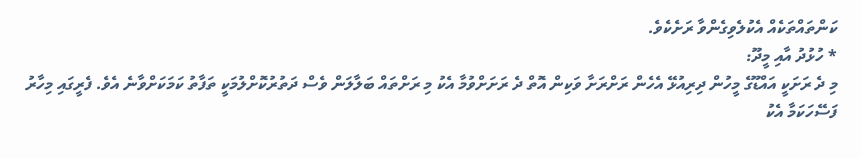ކަންތައްތަކެއް އެކުލެވިގެންވާ ރަށެކެވެ.
* ހުޅުދު އާއި މީދޫ:
މި ދެ ރަށަކީ އައްޑޫގެ މީހުން ދިރިއުޅޭ އެހެން ރަށްރަށާ ވަކިން އޮތް ދެ ރަށަށްވުމާ އެކު މި ރަށްތައް ބަލާލަން ވެސް ދަތުރުކޮށްލުމަކީ ތަފާތު ކަމަކަށްވާނެ އެވެ. ފެރީގައި މިހާރު ފަސޭހަކަމާ އެކު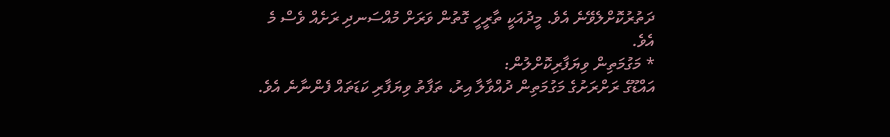ދަތުރުކޮށްލެވޭނެ އެވެ. މީދުއަކީ ތާރީހީ ގޮތުން ވަރަށް މުއްސަނދި ރަށެއް ވެސް މެ އެވެ.
* މަގުމަތިން ވިޔަފާރިކޮށްލުން:
އައްޑޫގެ ރަށްރަށުގެ މަގުމަތިން ދުއްވާލާ އިރު، ތަފާތު ވިޔަފާރި ކަޑަތައް ފެންނާނެ އެވެ.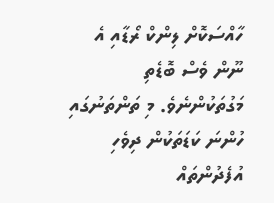ހާއްސަކޮށް ލިންކް ރޯޑާއި އެ ނޫން ވެސް ބޮޑެތި މަގުތަކުންނެވެ. މި ތަންތަނުގައި ހުންނަ ކަޑަތަކުން ދިވެހި އުފެދުންތައް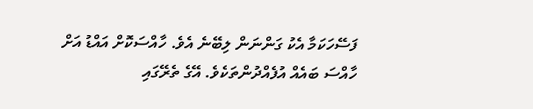ފަސޭހަކަމާ އެކު ގަންނަން ލިބޭނެ އެވެ. ހާއްސަކޮށް އައްޑު އަށް ހާއްސަ ބައެއް އުފެއްދުންތަކެވެ. އޭގެ ތެރޭގައި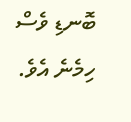ބޮނޑި ވެސް ހިމެނެ އެވެ.